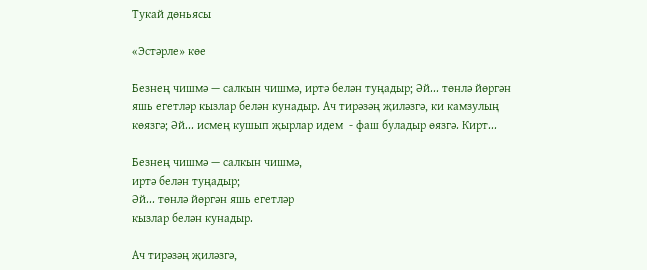Тукай дөньясы

«Эстәрле» көе

Безнең чишмә — салкын чишмә, иртә белән туңадыр; Әй... төнлә йөргән яшь егетләр кызлар белән кунадыр. Ач тирәзәң җиләзгә, ки камзулың көязгә; Әй... исмең кушып җырлар идем  - фаш буладыр өязгә. Кирт...

Безнең чишмә — салкын чишмә,
иртә белән туңадыр;
Әй... төнлә йөргән яшь егетләр
кызлар белән кунадыр.

Ач тирәзәң җиләзгә,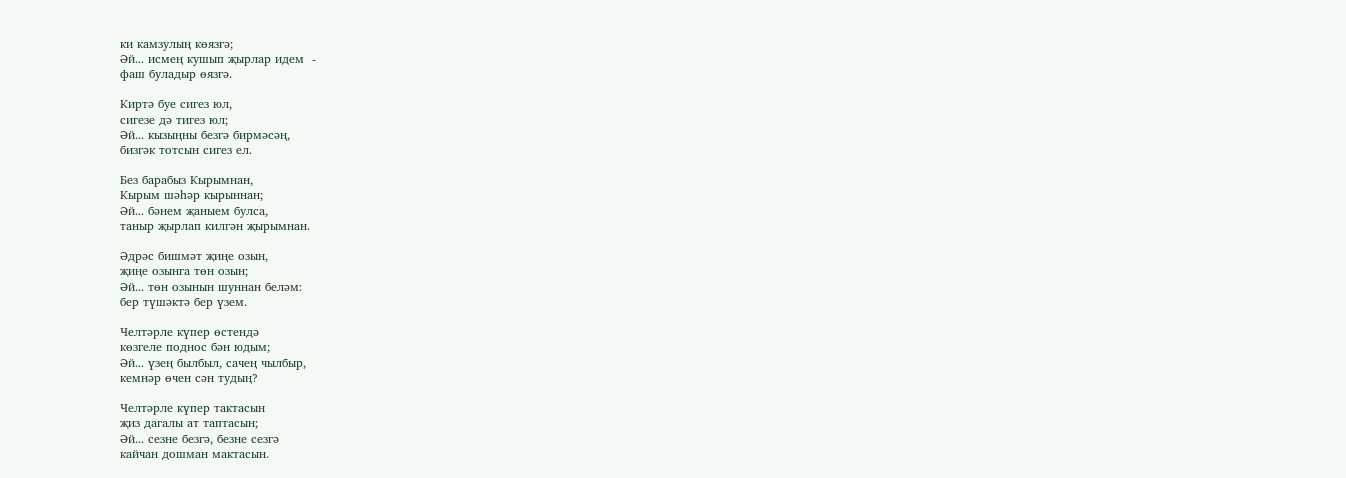ки камзулың көязгә;
Әй... исмең кушып җырлар идем  -
фаш буладыр өязгә.

Киртә буе сигез юл,
сигезе дә тигез юл;
Әй... кызыңны безгә бирмәсәң,
бизгәк тотсын сигез ел.

Без барабыз Кырымнан,
Кырым шәһәр кырыннан;
Әй... бәнем җаныем булса,
таныр җырлап килгән җырымнан.

Әдрәс бишмәт җиңе озын,
җиңе озынга төн озын;
Әй... төн озынын шуннан беләм:
бер түшәктә бер үзем.

Челтәрле күпер өстендә
көзгеле поднос бән юдым;
Әй... үзең былбыл, сачең чылбыр,
кемнәр өчен сән тудың?

Челтәрле күпер тактасын
җиз дагалы ат таптасын;
Әй... сезне безгә, безне сезгә
кайчан дошман мактасын.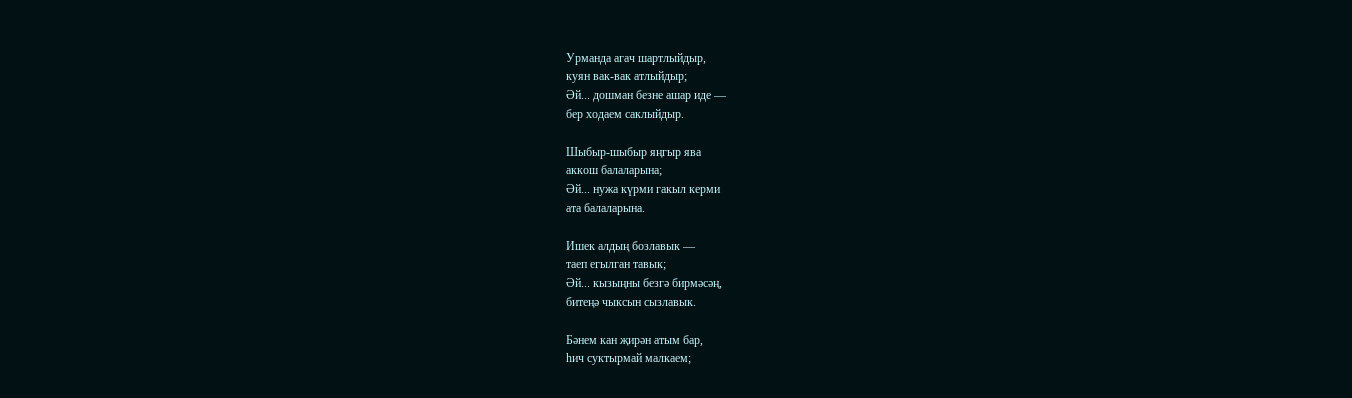Урманда агач шартлыйдыр,
куян вак-вак атлыйдыр;
Әй... дошман безне ашар иде —
бер ходаем саклыйдыр.

Шыбыр-шыбыр яңгыр ява
аккош балаларына;
Әй... нужа күрми гакыл керми
ата балаларына.

Ишек алдың бозлавык —
таеп егылган тавык;
Әй... кызыңны безгә бирмәсәң,
битеңә чыксын сызлавык.

Бәнем кан җирән атым бар,
һич суктырмай малкаем;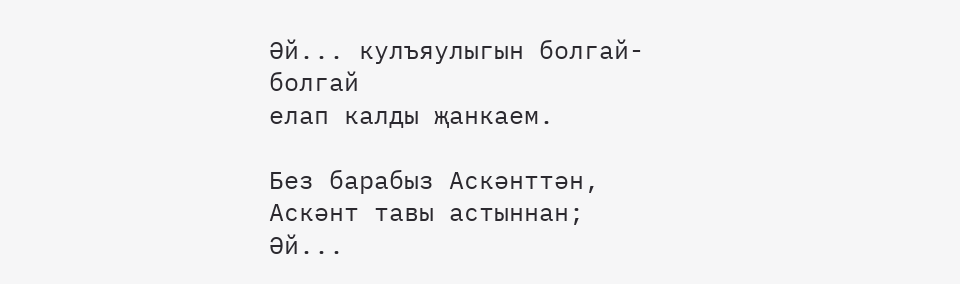Әй... кулъяулыгын болгай-болгай
елап калды җанкаем.

Без барабыз Аскәнттән,
Аскәнт тавы астыннан;
Әй...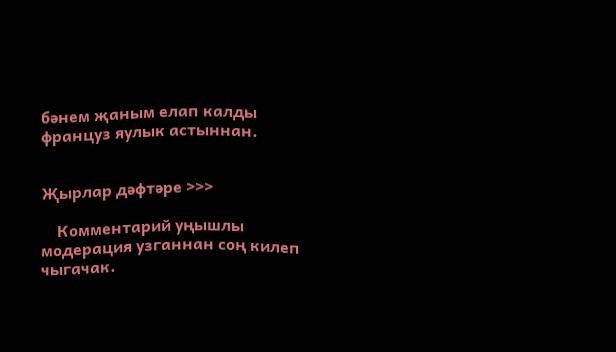бәнем җаным елап калды
француз яулык астыннан.


Җырлар дәфтәре >>>

    Комментарий уңышлы модерация узганнан соң килеп чыгачак.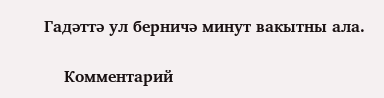Гадәттә ул берничә минут вакытны ала.

    Комментарий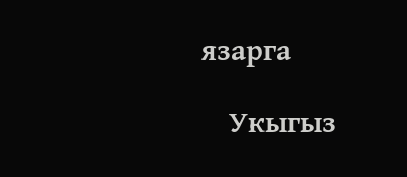язарга

    Укыгыз